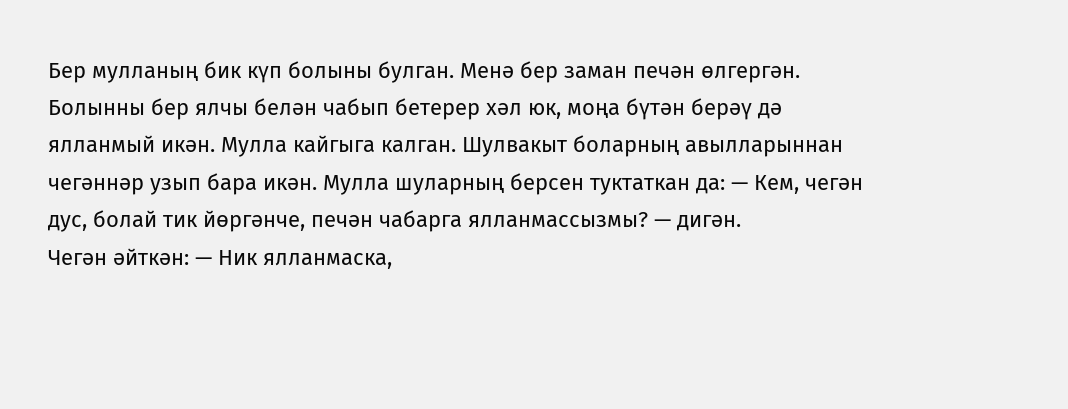Бер мулланың бик күп болыны булган. Менә бер заман печән өлгергән. Болынны бер ялчы белән чабып бетерер хәл юк, моңа бүтән берәү дә ялланмый икән. Мулла кайгыга калган. Шулвакыт боларның авылларыннан чегәннәр узып бара икән. Мулла шуларның берсен туктаткан да: — Кем, чегән дус, болай тик йөргәнче, печән чабарга ялланмассызмы? — дигән.
Чегән әйткән: — Ник ялланмаска,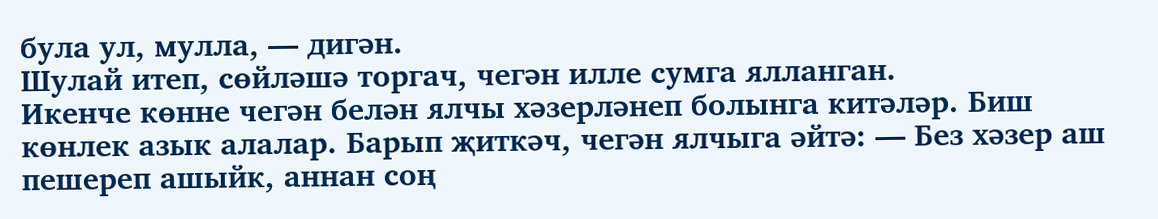була ул, мулла, — дигән.
Шулай итеп, сөйләшә торгач, чегән илле сумга ялланган.
Икенче көнне чегән белән ялчы хәзерләнеп болынга китәләр. Биш көнлек азык алалар. Барып җиткәч, чегән ялчыга әйтә: — Без хәзер аш пешереп ашыйк, аннан соң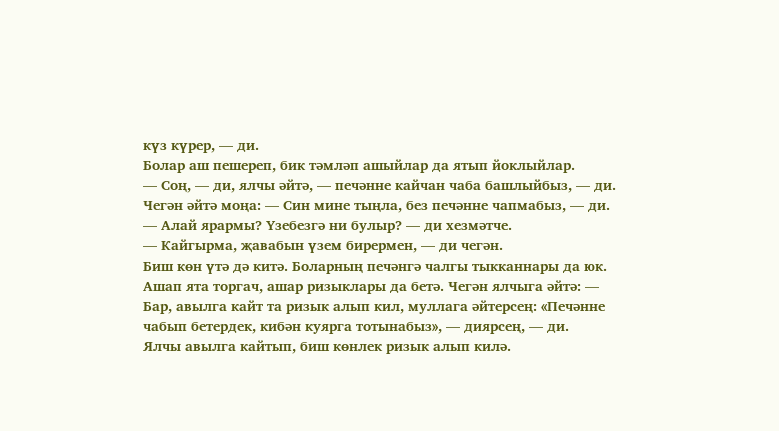күз күрер, — ди.
Болар аш пешереп, бик тәмләп ашыйлар да ятып йоклыйлар.
— Соң, — ди, ялчы әйтә, — печәнне кайчан чаба башлыйбыз, — ди.
Чегән әйтә моңа: — Син мине тыңла, без печәнне чапмабыз, — ди.
— Алай ярармы? Үзебезгә ни булыр? — ди хезмәтче.
— Кайгырма, җавабын үзем бирермен, — ди чегән.
Биш көн үтә дә китә. Боларның печәнгә чалгы тыкканнары да юк. Ашап ята торгач, ашар ризыклары да бетә. Чегән ялчыга әйтә: — Бар, авылга кайт та ризык алып кил, муллага әйтерсең: «Печәнне чабып бетердек, кибән куярга тотынабыз», — диярсең, — ди.
Ялчы авылга кайтып, биш көнлек ризык алып килә.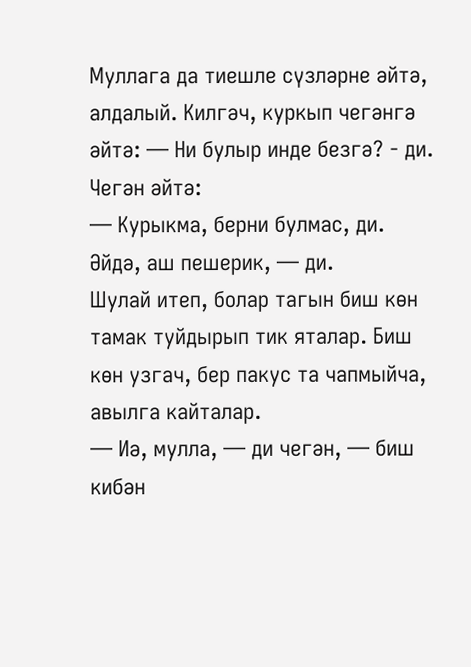Муллага да тиешле сүзләрне әйтә, алдалый. Килгәч, куркып чегәнгә әйтә: — Ни булыр инде безгә? - ди.
Чегән әйтә:
— Курыкма, берни булмас, ди. Әйдә, аш пешерик, — ди.
Шулай итеп, болар тагын биш көн тамак туйдырып тик яталар. Биш көн узгач, бер пакус та чапмыйча, авылга кайталар.
— Иә, мулла, — ди чегән, — биш кибән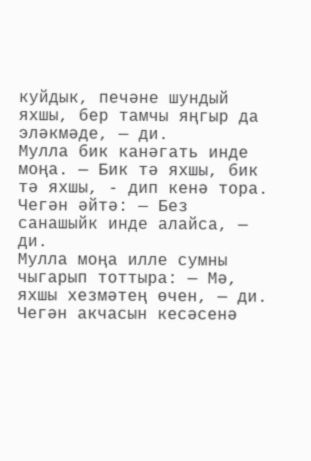куйдык, печәне шундый яхшы, бер тамчы яңгыр да эләкмәде, — ди.
Мулла бик канәгать инде моңа. — Бик тә яхшы, бик тә яхшы, - дип кенә тора.
Чегән әйтә: — Без санашыйк инде алайса, — ди.
Мулла моңа илле сумны чыгарып тоттыра: — Мә, яхшы хезмәтең өчен, — ди.
Чегән акчасын кесәсенә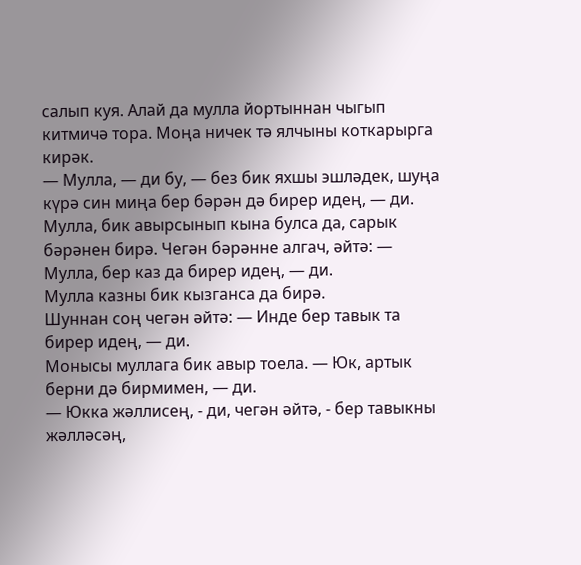салып куя. Алай да мулла йортыннан чыгып китмичә тора. Моңа ничек тә ялчыны коткарырга кирәк.
— Мулла, — ди бу, — без бик яхшы эшләдек, шуңа күрә син миңа бер бәрән дә бирер идең, — ди.
Мулла, бик авырсынып кына булса да, сарык бәрәнен бирә. Чегән бәрәнне алгач, әйтә: — Мулла, бер каз да бирер идең, — ди.
Мулла казны бик кызганса да бирә.
Шуннан соң чегән әйтә: — Инде бер тавык та бирер идең, — ди.
Монысы муллага бик авыр тоела. — Юк, артык берни дә бирмимен, — ди.
— Юкка жәллисең, - ди, чегән әйтә, - бер тавыкны жәлләсәң,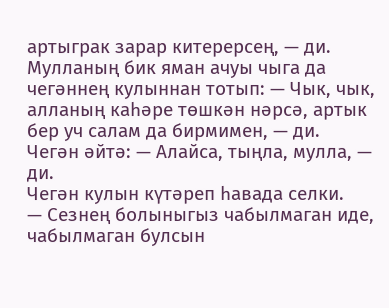артыграк зарар китерерсең, — ди.
Мулланың бик яман ачуы чыга да чегәннең кулыннан тотып: — Чык, чык, алланың каһәре төшкән нәрсә, артык бер уч салам да бирмимен, — ди.
Чегән әйтә: — Алайса, тыңла, мулла, — ди.
Чегән кулын күтәреп һавада селки.
— Сезнең болыныгыз чабылмаган иде, чабылмаган булсын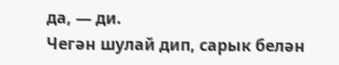да, — ди.
Чегән шулай дип, сарык белән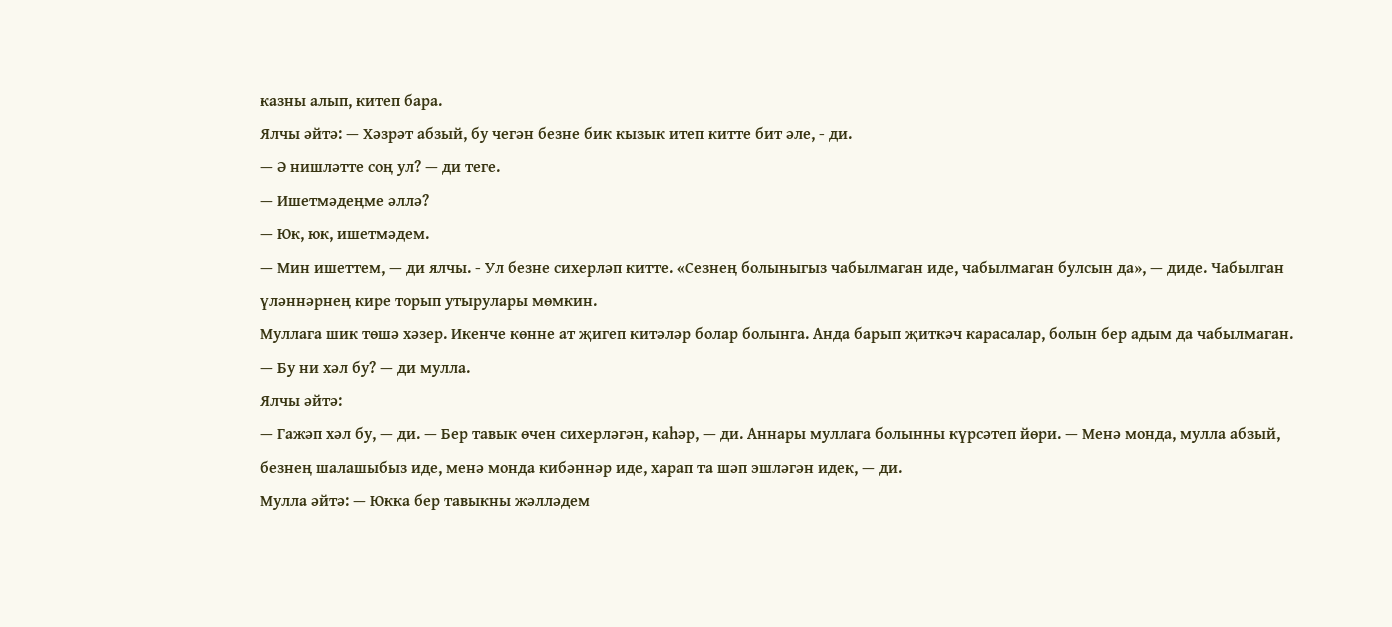казны алып, китеп бара.
Ялчы әйтә: — Хәзрәт абзый, бу чегән безне бик кызык итеп китте бит әле, - ди.
— Ә нишләтте соң ул? — ди теге.
— Ишетмәдеңме әллә?
— Юк, юк, ишетмәдем.
— Мин ишеттем, — ди ялчы. - Ул безне сихерләп китте. «Сезнең болыныгыз чабылмаган иде, чабылмаган булсын да», — диде. Чабылган үләннәрнең кире торып утырулары мөмкин.
Муллага шик төшә хәзер. Икенче көнне ат җигеп китәләр болар болынга. Анда барып җиткәч карасалар, болын бер адым да чабылмаган.
— Бу ни хәл бу? — ди мулла.
Ялчы әйтә:
— Гажәп хәл бу, — ди. — Бер тавык өчен сихерләгән, каһәр, — ди. Аннары муллага болынны күрсәтеп йөри. — Менә монда, мулла абзый, безнең шалашыбыз иде, менә монда кибәннәр иде, харап та шәп эшләгән идек, — ди.
Мулла әйтә: — Юкка бер тавыкны жәлләдем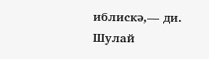иблискә,— ди.
Шулай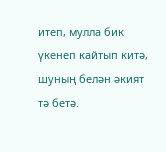итеп, мулла бик үкенеп кайтып китә, шуның белән әкият тә бетә.